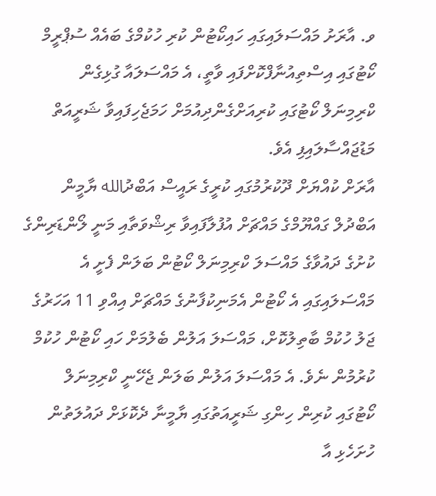ވ. އާރަށު މައްސަލައިގައި ހައިކޯޓުން ކުރި ހުކުމްގެ ބައެއް ސުޕްރީމް ކޯޓުގައި އިސްތިއުނާފްކޮށްފައި ވާތީ، އެ މައްސަލައާ ގުޅިގެން ކްރިމިނަލް ކޯޓުގައި ކުރިއަށްގެންދިއުމަށް ހަމަޖެހިފައިވާ ޝަރީއަތް މަޑުޖައްސާލައިފި އެވެ.
އާރަށް ކުއްޔަށް ދޫކުރުމުގައި ކުރީގެ ރައީސް އަބްދުالله ޔާމީން އަބްދުލް ގައްޔޫމްގެ މައްޗަށް އުފުލާފައިވާ ރިޝްވަތާއި މަނީ ލޯންޑަރިންގެ ކުށުގެ ދައުވާގެ މައްސަލަ ކްރިމިނަލް ކޯޓުން ބަލަން ފެށީ އެ މައްސަލައިގައި އެ ކޯޓުން އެމަނިކުފާނުގެ މައްޗަށް އިއްވި 11 އަހަރުގެ ޖަލު ހުކުމް ބާތިލުކޮށް، މައްސަލަ އަލުން ބެލުމަށް ހައި ކޯޓުން ހުކުމް ކުރުމުން ނެވެ. އެ މައްސަލަ އަލުން ބަލަން ޖެހޭނީ ކްރިމިނަލް ކޯޓުގައި ކުރިން ހިންގި ޝަރީއަތުގައި ޔާމީނާ ދެކޮޅަށް ދައުލަތުން ހުށަހެޅި އާ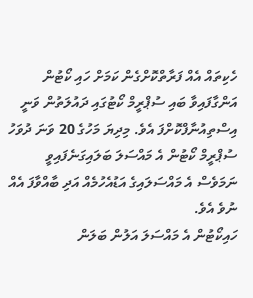ހެކިތައް އެއް ފަރާތްކޮށްގެން ކަމަށް ހައި ކޯޓުން އަންގާފައިވާ ބައި ސުޕްރީމް ކޯޓުގައި ދައުލަތުން ވަނީ އިސްތިއުނާފްކޮށްފަ އެވެ. މިދިޔަ މަހުގެ 20 ވަނަ ދުވަހު ސުޕްރީމް ކޯޓުން އެ މައްސަލަ ބަލައިގަނެފައިވީ ނަމަވެސް އެ މައްސަލައިގެ އަޑުއެހުމެއް އަދި ބާއްވާފަ އެއް ނުވެ އެވެ.
ހައިކޯޓުން އެ މައްސަލަ އަލުން ބަލަން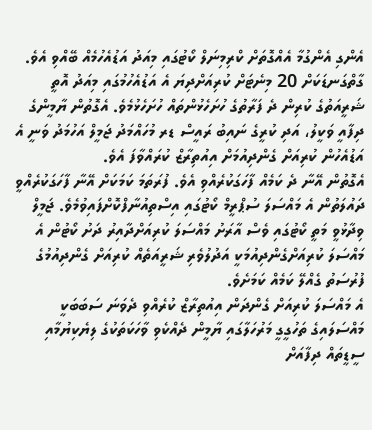އެންގި އެންގުމާ އެއްގޮތަށް ކްރިމިނަލް ކޯޓުގައި މިއަދު އަޑުއެހުމެއް ބޭއްވި އެވެ. ގާތްގަނޑަކަށް 20 މިނެޓަށް ކުރިއަށްދިޔަ އެ އަޑުއެހުމުގައި މިއަދު އޮތީ ޝަރީއަތުގެ ކުރިން ދެ ފަރާތުގެ ހުށަހެޅުންތައް ހުށަހެޅުމެވެ. އެގޮތުން ޔާމީންގެ ދިފާއީ ވަކީލު، އަދި ކުރީގެ ނައިބު ރައީސް ޑރ މުހައްމަދު ޖަމީލް އަހުމަދު ވަނީ އެ އަޑުއެހުން ކުރިއަށް ގެންދިއުމަށް އިއުތިރާޒް ކުރައްވާފަ އެވެ.
އެގޮތުން އޭނާ ދެ ކަމެއް ފާހަގަކުރެއްވި އެވެ. ފުރަތަމަ ކަމަކަށް އޭނާ ފާހަގަކުރެއްވީ ދައުލަތުން އެ މައްސަލަ ސުޕްރީމް ކޯޓުގައި އިސްތިއުނާފްކޮށްފައިވުމެވެ. ޖަމީލް ވިދާޅުވީ މަތީ ކޯޓުގައި ވެސް އާރަށު މައްސަލަ ކުރިއަށްދާއިރު ދަށު ކޯޓުން އެ މައްސަލަ ކުރިއަށްގެންދިއުމަކީ އަދުލުވެރި ޝަރީއަތެއް ކުރިއަށް ގެންދިއުމުގެ ފުރުސަތު ގެއްލޭ ކަމެއް ކަމަށެވެ.
އެ މައްސަލަ ކުރިއަށް ގެންދަން އިއުތިރާޒް ކުރެއްވި ދެވަނަ ސަބަބަކީ މައްސަލައިގެ ތަހުގީގީ މަރުހަލާގައި ޔާމީން ދެއްކެވި ވާހަކަތަކުގެ ލިޔެކިޔުމާއި ސީޑީތައް ދިފާއަށް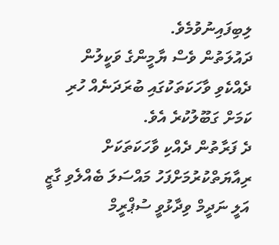ލިބިފައިނުވުމެވެ.
ދައުލަތުން ވެސް ޔާމީންގެ ވަކީލުން ދެއްކެވި ވާހަކަތަކުގައި ބުރަދަނެއް ހުރި ކަމަށް ގަބޫލުކުރެ އެވެ.
ދެ ފަރާތުން ދެއްކި ވާހަކަތަކަށް ރިއާޔަތްކުރުމަށްފަހު މައްސަލަ ބެއްލެވި ގާޒީ އަލީ ނަދީމް ވިދާޅުވީ ސުޕްރީމް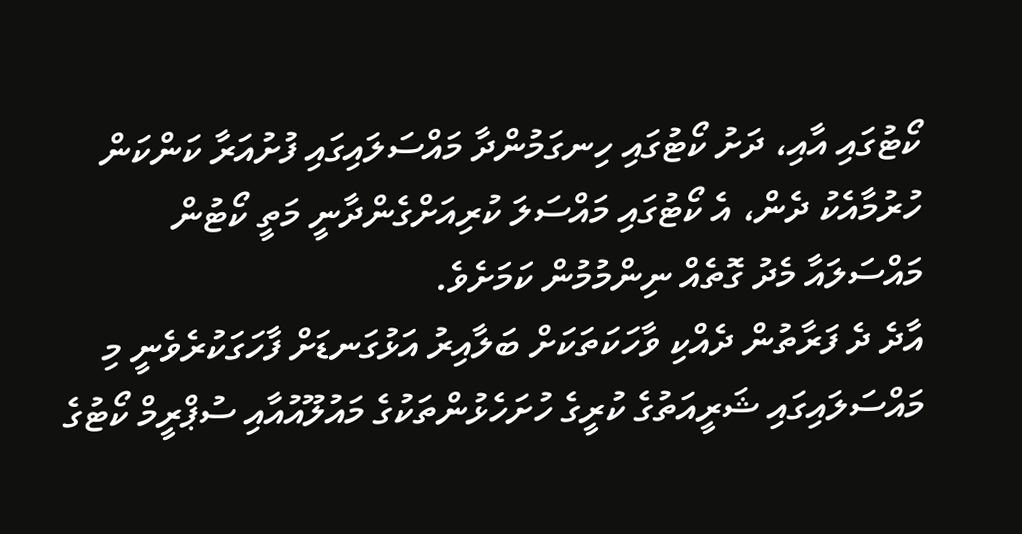ކޯޓުގައި އާއި، ދަށު ކޯޓުގައި ހިނގަމުންދާ މައްސަލައިގައި ފުށުއަރާ ކަންކަން ހުރުމާއެކު ދެން، އެ ކޯޓުގައި މައްސަލަ ކުރިއަށްގެންދާނީ މަތީ ކޯޓުން މައްސަލައާ މެދު ގޮތެއް ނިންމުމުން ކަމަށެވެ.
އާދެ ދެ ފަރާތުން ދެއްކި ވާހަކަތަކަށް ބަލާއިރު އަޅުގަނޑަށް ފާހަގަކުރެވެނީ މި
މައްސަލައިގައި ޝަރީއަތުގެ ކުރީގެ ހުށަހެޅުންތަކުގެ މައުލޫއުއާއި ސުޕްރީމް ކޯޓުގެ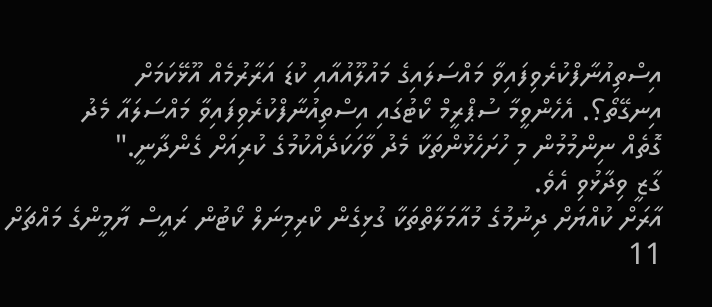އިސްތިއުނާފްކުރެވިފައިވާ މައްސަލައިގެ މައުލޫއުއާއި ކުޑަ އަރާރުމެއް އޫޅޭކަމަށް
އިނގޭތޯ؟. އެހެންވީމާ ސުޕްރީމް ކޯޓުގައި އިސްތިއުނާފްކުރެވިފައިވާ މައްސަލައާ މެދު
ގޮތެއް ނިންމުމުން މި ހުށަހެޅުންތަކާ މެދު ވާހަކަދެއްކުމުގެ ކުރިއަށް ގެންދާނީ."
ގާޒީ ވިދާޅުވި އެވެ.
އާރަށް ކުއްޔަށް ދިނުމުގެ މުއާމަލާތްތަކާ ގުޅިގެން ކްރިމިނަލް ކޯޓުން ރައީސް ޔާމީންގެ މައްޗަށް 11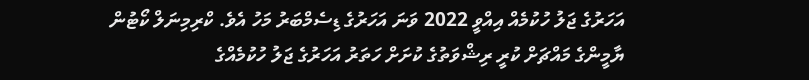އަހަރުގެ ޖަލު ހުކުމެއް އިއްވީ 2022 ވަނަ އަހަރުގެ ޑިސެމްބަރު މަހު އެވެ. ކްރިމިނަލް ކޯޓުން ޔާމީންގެ މައްޗަށް ކުރީ ރިޝްވަތުގެ ކުށަށް ހަތަރު އަހަރުގެ ޖަލު ހުކުމެއްގެ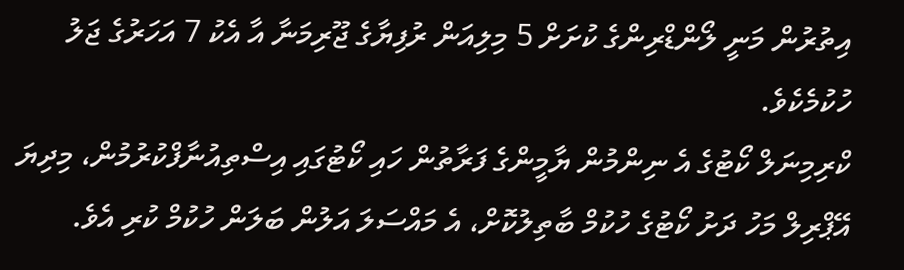އިތުރުން މަނީ ލޯންޑްރިންގެ ކުށަށް 5 މިލިއަން ރުފިޔާގެ ޖޫރިމަނާ އާ އެކު 7 އަހަރުގެ ޖަލު ހުކުމެކެވެ.
ކްރިމިނަލް ކޯޓުގެ އެ ނިންމުން ޔާމީންގެ ފަރާތުން ހައި ކޯޓުގައި އިސްތިއުނާފްކުރުމުން، މިދިޔަ އޭޕްރިލް މަހު ދަށު ކޯޓުގެ ހުކުމް ބާތިލުކޮށް، އެ މައްސަލަ އަލުން ބަލަން ހުކުމް ކުރި އެވެ.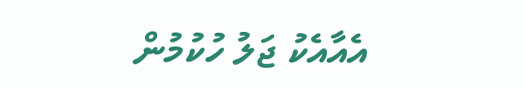އެއާއެކު ޖަލު ހުކުމުން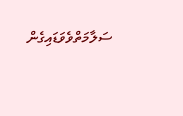ސަލާމަތްވެވަޑައިގެން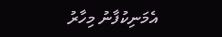އެމަނިކުފާނު މިހާރު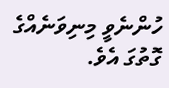ހުންނެވީ މިނިވަނެއްގެ ގޮތުގަ އެވެ.